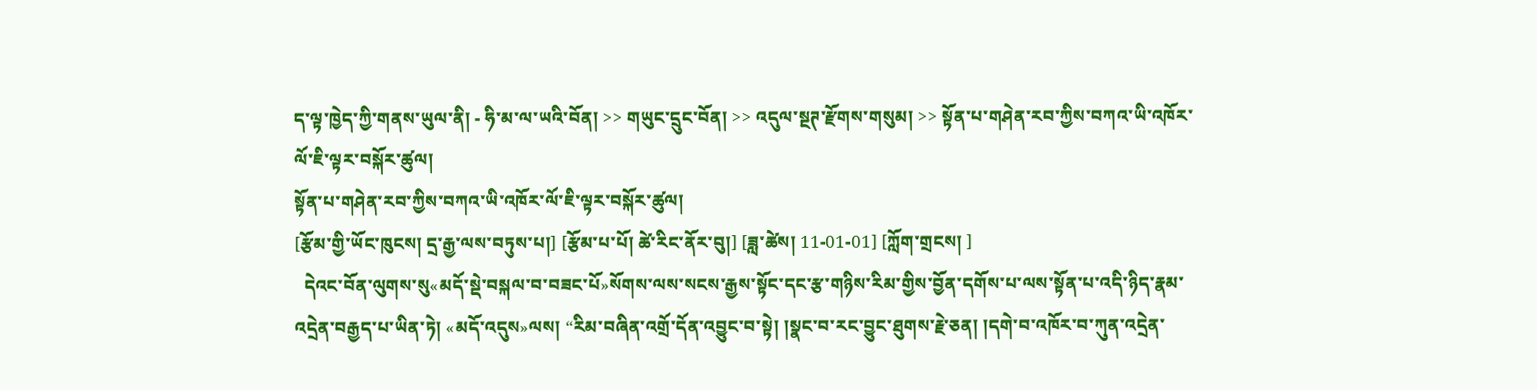ད་ལྟ་ཁྱེད་ཀྱི་གནས་ཡུལ་ནི། - ཧི་མ་ལ་ཡའི་བོན། >> གཡུང་དྲུང་བོན། >> འདུལ་སྔཊ་རྫོགས་གསུམ། >> སྟོན་པ་གཤེན་རབ་ཀྱིས་བཀའ་ཡི་འཁོར་ལོ་ཇི་ལྟར་བསྐོར་ཚུལ།
སྟོན་པ་གཤེན་རབ་ཀྱིས་བཀའ་ཡི་འཁོར་ལོ་ཇི་ལྟར་བསྐོར་ཚུལ།
[རྩོམ་གྱི་ཡོང་ཁུངས། དྲ་རྒྱ་ལས་བཏུས་པ།] [རྩོམ་པ་པོ། ཚེ་རིང་ནོར་བུ།] [ཟླ་ཚེས། 11-01-01] [ཀློག་གྲངས། ]
  དེའང་བོན་ལུགས་སུ«མདོ་སྡེ་བསྐལ་བ་བཟང་པོ»སོགས་ལས་སངས་རྒྱས་སྟོང་དང་རྩ་གཉིས་རིམ་གྱིས་བྱོན་དགོས་པ་ལས་སྟོན་པ་འདི་ཉིད་རྣམ་འདྲེན་བརྒྱད་པ་ཡིན་ཏེ། «མདོ་འདུས»ལས། “རིམ་བཞིན་འགྲོ་དོན་འབྱུང་བ་སྟེ། །སྣང་བ་རང་བྱུང་ཐུགས་རྗེ་ཅན། །དགེ་བ་འཁོར་བ་ཀུན་འདྲེན་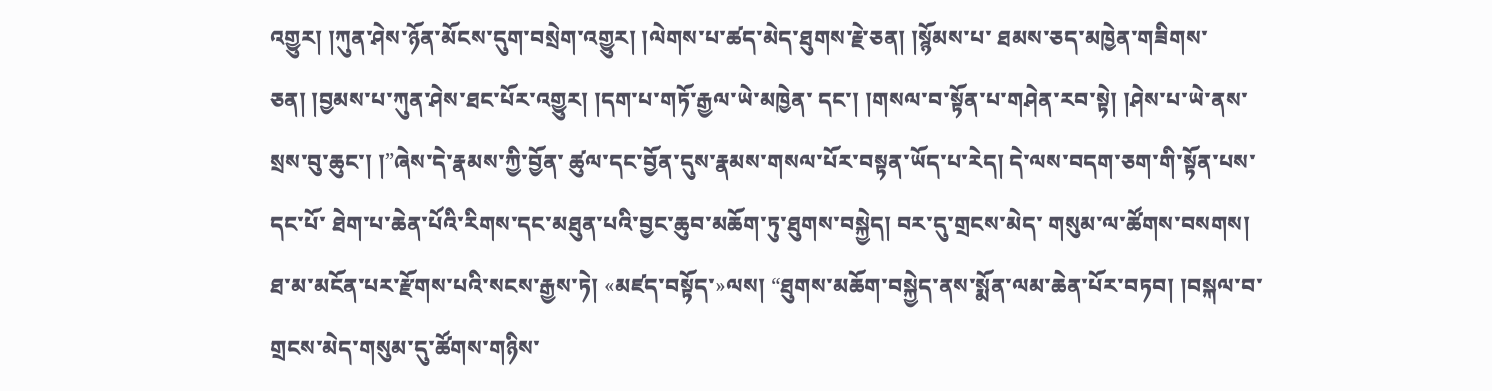འགྱུར། །ཀུན་ཤེས་ཉོན་མོངས་དུག་བསྲེག་འགྱུར། །ལེགས་པ་ཚད་མེད་ཐུགས་རྗེ་ཅན། །སྙོམས་པ་ ཐམས་ཅད་མཁྱེན་གཟིགས་ཅན། །བྱམས་པ་ཀུན་ཤེས་ཐང་པོར་འགྱུར། །དག་པ་གཏོ་རྒྱལ་ཡེ་མཁྱེན་ དང་། །གསལ་བ་སྟོན་པ་གཤེན་རབ་སྟེ། །ཤེས་པ་ཡེ་ནས་སྲས་བུ་ཆུང་། །”ཞེས་དེ་རྣམས་ཀྱི་བྱོན་ ཚུལ་དང་བྱོན་དུས་རྣམས་གསལ་པོར་བསྟན་ཡོད་པ་རེད། དེ་ལས་བདག་ཅག་གི་སྟོན་པས་དང་པོ་ ཐེག་པ་ཆེན་པོའི་རིགས་དང་མཐུན་པའི་བྱང་ཆུབ་མཆོག་ཏུ་ཐུགས་བསྐྱེད། བར་དུ་གྲངས་མེད་ གསུམ་ལ་ཚོགས་བསགས། ཐ་མ་མངོན་པར་རྫོགས་པའི་སངས་རྒྱས་ཏེ། «མཛད་བསྟོད་»ལས། “ཐུགས་མཆོག་བསྐྱེད་ནས་སྨོན་ལམ་ཆེན་པོར་བཏབ། །བསྐལ་བ་གྲངས་མེད་གསུམ་དུ་ཚོགས་གཉིས་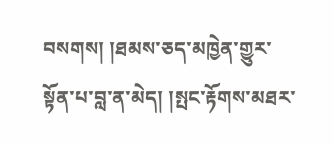བསགས། །ཐམས་ཅད་མཁྱེན་གྱུར་སྟོན་པ་བླ་ན་མེད། །སྤང་རྟོགས་མཐར་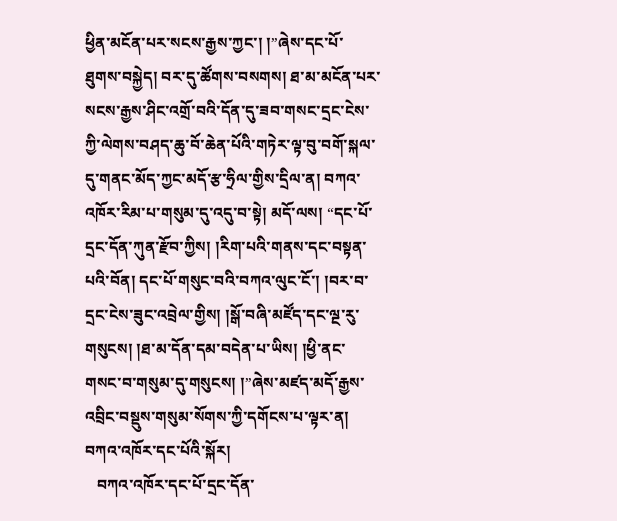ཕྱིན་མངོན་པར་སངས་རྒྱས་ཀྱང་། །”ཞེས་དང་པོ་ཐུགས་བསྐྱེད། བར་དུ་ཚོགས་བསགས། ཐ་མ་མངོན་པར་སངས་རྒྱས་ཤིང་འགྲོ་བའི་དོན་དུ་ཟབ་གསང་དྲང་ངེས་ཀྱི་ལེགས་བཤད་ཆུ་བོ་ཆེན་པོའི་གཏེར་ལྟ་བུ་བགོ་སྐལ་དུ་གནང་མོད་ཀྱང་མདོ་རྩ་ཧྲིལ་གྱིས་དྲིལ་ན། བཀའ་འཁོར་རིམ་པ་གསུམ་དུ་འདུ་བ་སྟེ། མདོ་ལས། “དང་པོ་དྲང་དོན་ཀུན་རྫོབ་ཀྱིས། །རིག་པའི་གནས་དང་བསྟན་པའི་བོན། དང་པོ་གསུང་བའི་བཀའ་ལུང་ངོ་། །བར་བ་དྲང་ངེས་ཟུང་འབྲེལ་གྱིས། །སྒོ་བཞི་མཛོད་དང་ལྔ་རུ་གསུངས། །ཐ་མ་དོན་དམ་བདེན་པ་ཡིས། །ཕྱི་ནང་གསང་བ་གསུམ་དུ་གསུངས། །”ཞེས་མཛད་མདོ་རྒྱས་འབྲིང་བསྡུས་གསུམ་སོགས་ཀྱི་དགོངས་པ་ལྟར་ན།
བཀའ་འཁོར་དང་པོའི་སྐོར།
   བཀའ་འཁོར་དང་པོ་དྲང་དོན་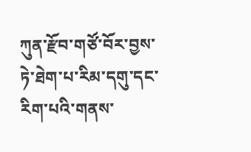ཀུན་རྫོབ་གཙོ་བོར་བྱས་ཏེ་ཐེག་པ་རིམ་དགུ་དང་རིག་པའི་གནས་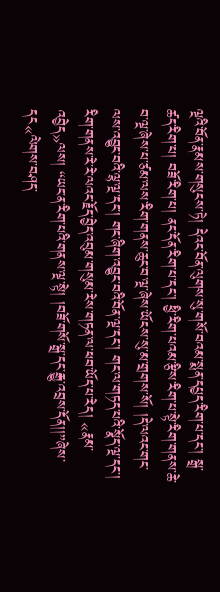ལྔའི་བོན་རྣམས་གསུངས་ཏེ། དེའང་བོན་ལུགས་སུ་གསོ་བའམ་སྨན་དཔྱད་རིག་པ་དང་། སྒྲ་ཚད་རིག་པ། བཟོ་རིག་པ། ནང་དོན་རིག་པ་དང་། ཕྱི་རིག་པའམ་རྩིས་རིག་པ་སྟེ་རིག་གནས་ཆེ་བ་ལྔ་ཞེས་པ་ཙམ་ལས་རིག་གནས་ཆུང་བ་ལྔ་ཞེས་ཡོངས་སུ་མ་གྲགས་སོ། །དེ་ལའང་གང་ལས་འབྱུང་བའི་ལྷ་ལྔ་དང་། གང་ཞིག་འབྱུང་བའི་བོན་ལྔ་དང་། གང་ལ་གཏད་པའི་སྣོད་ལྔ་དང་། རིག་གནས་རེ་རེ་ལའང་རྗོད་བྱེད་འབུམ་གསུམ་རེས་གཏན་ལ་ཕབ་ཡོད་པ་རེད། «རྣམ་འབྱེད»ལས། “ཡང་ན་རིག་པའི་གནས་ལྔ་སྟེ། །བཟོ་གསོ་སྒྲ་དང་རྒྱུ་འབྲས་དོན།།”ཞེས་དང«ལེགས་བཤད་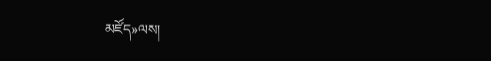མཛོད»ལས།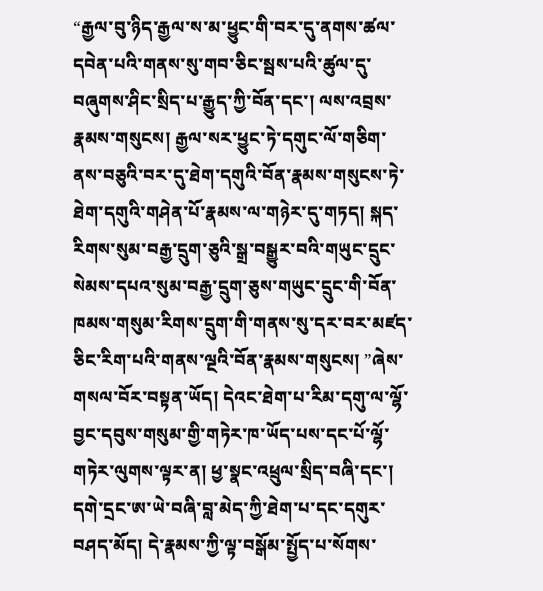“རྒྱལ་བུ་ཉིད་རྒྱལ་ས་མ་ཕྱུང་གི་བར་དུ་ནགས་ཚལ་དབེན་པའི་གནས་སུ་གབ་ཅིང་སྦས་པའི་ཚུལ་དུ་བཞུགས་ཤིང་སྲིད་པ་རྒྱུད་ཀྱི་བོན་དང་། ལས་འབྲས་རྣམས་གསུངས། རྒྱལ་སར་ཕྱུང་ཏེ་དགུང་ལོ་གཅིག་ནས་བཅུའི་བར་དུ་ཐེག་དགུའི་བོན་རྣམས་གསུངས་ཏེ་ཐེག་དགུའི་གཤེན་པོ་རྣམས་ལ་གཉེར་དུ་གཏད། སྐད་རིགས་སུམ་བརྒྱ་དྲུག་ཅུའི་སྒྲ་བསྒྱུར་བའི་གཡུང་དྲུང་སེམས་དཔའ་སུམ་བརྒྱ་དྲུག་ཅུས་གཡུང་དྲུང་གི་བོན་ཁམས་གསུམ་རིགས་དྲུག་གི་གནས་སུ་དར་བར་མཛད་ཅིང་རིག་པའི་གནས་ལྔའི་བོན་རྣམས་གསུངས། ”ཞེས་གསལ་བོར་བསྟན་ཡོད། དེའང་ཐེག་པ་རིམ་དགུ་ལ་ལྷོ་བྱང་དབུས་གསུམ་གྱི་གཏེར་ཁ་ཡོད་པས་དང་པོ་ལྷོ་གཏེར་ལུགས་ལྟར་ན། ཕྱ་སྣང་འཕྲུལ་སྲིད་བཞི་དང་། དགེ་དྲང་ཨ་ཡེ་བཞི་བླ་མེད་ཀྱི་ཐེག་པ་དང་དགུར་བཤད་མོད། དེ་རྣམས་ཀྱི་ལྟ་བསྒོམ་སྤྱོད་པ་སོགས་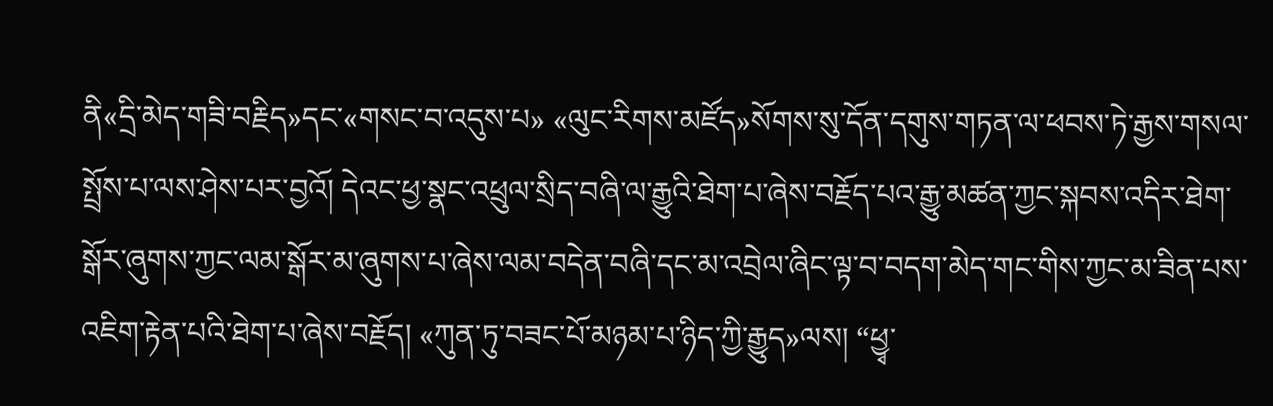ནི«དྲི་མེད་གཟི་བརྗིད»དང་«གསང་བ་འདུས་པ» «ལུང་རིགས་མཛོད»སོགས་སུ་དོན་དགུས་གཏན་ལ་ཕབས་ཏེ་རྒྱས་གསལ་སྤྲོས་པ་ལས་ཤེས་པར་བྱའོ། དེའང་ཕྱ་སྣང་འཕྲུལ་སྲིད་བཞི་ལ་རྒྱུའི་ཐེག་པ་ཞེས་བརྗོད་པའ་རྒྱུ་མཚན་ཀྱང་སྐབས་འདིར་ཐེག་སྒོར་ཞུགས་ཀྱང་ལམ་སྒོར་མ་ཞུགས་པ་ཞེས་ལམ་བདེན་བཞི་དང་མ་འབྲེལ་ཞིང་ལྟ་བ་བདག་མེད་གང་གིས་ཀྱང་མ་ཟིན་པས་འཇིག་རྟེན་པའི་ཐེག་པ་ཞེས་བརྗོད། «ཀུན་ཏུ་བཟང་པོ་མཉམ་པ་ཉིད་ཀྱི་རྒྱུད»ལས། “ཕྱྭ་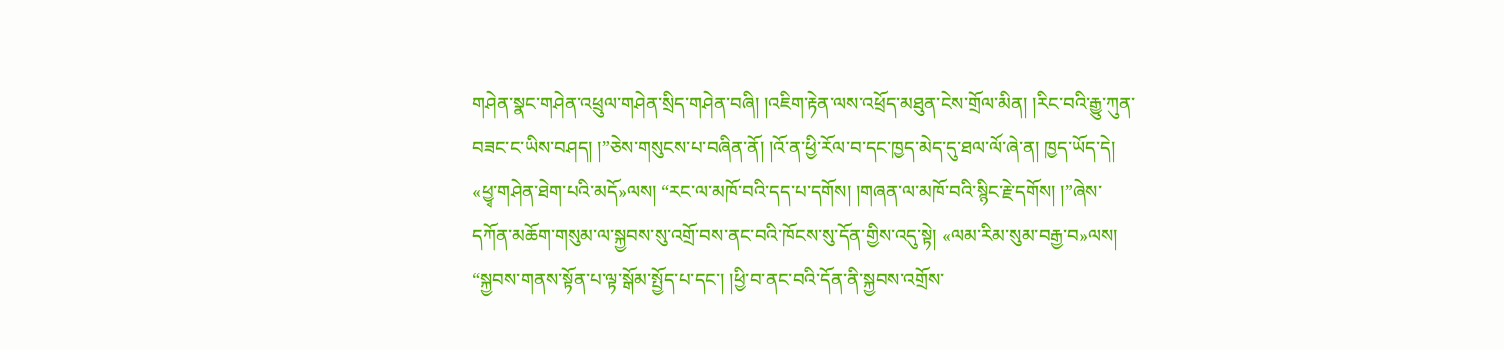གཤེན་སྣང་གཤེན་འཕྲུལ་གཤེན་སྲིད་གཤེན་བཞི། །འཇིག་རྟེན་ལས་འཕྲོད་མཐུན་ངེས་གྲོལ་མིན། །རིང་བའི་རྒྱུ་ཀུན་བཟང་ང་ཡིས་བཤད། །”ཅེས་གསུངས་པ་བཞིན་ནོ། །འོ་ན་ཕྱི་རོལ་བ་དང་ཁྱད་མེད་དུ་ཐལ་ལོ་ཞེ་ན། ཁྱད་ཡོད་དེ། «ཕྱྭ་གཤེན་ཐེག་པའི་མདོ»ལས། “རང་ལ་མཁོ་བའི་དད་པ་དགོས། །གཞན་ལ་མཁོ་བའི་སྙིང་རྗེ་དགོས། །”ཞེས་དཀོན་མཆོག་གསུམ་ལ་སྐྱབས་སུ་འགྲོ་བས་ནང་བའི་ཁོངས་སུ་དོན་གྱིས་འདུ་སྟེ། «ལམ་རིམ་སུམ་བརྒྱ་བ»ལས། “སྐྱབས་གནས་སྟོན་པ་ལྟ་སྒོམ་སྤྱོད་པ་དང་། །ཕྱི་བ་ནང་བའི་དོན་ནི་སྐྱབས་འགྲོས་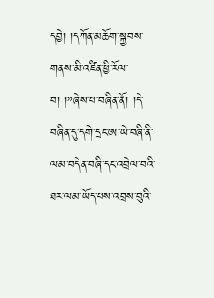དབྱེ། །དཀོན་མཆོག་སྐྱབས་གནས་མི་འཛིན་ཕྱི་རོལ་བ། །”ཞེས་པ་བཞིན་ནོ། །དེ་བཞིན་དུ་དགེ་དྲང་ཨ་ཡེ་བཞི་ནི་ལམ་བདེན་བཞི་དང་འབྲེལ་བའི་ཐར་ལམ་ཡོད་པས་འབྲས་བུའི་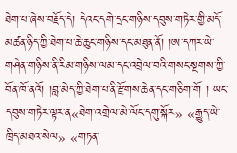ཐེག་པ་ཞེས་བརྗོད་དེ། དེའང་དགེ་དྲང་གཉིས་དབུས་གཏེར་གྱི་མདོ་མཚན་ཉིད་ཀྱི་ཐེག་པ་ཆེ་ཆུང་གཉིས་དང་མཐུན་ནོ། །ཨ་དཀར་ཡེ་གཤེན་གཉིས་ནི་རིམ་གཉིས་ལམ་དང་འབྲེལ་བའི་གསང་སྔགས་ཀྱི་བོན་ཁོ་ནའོ། །བླ་མེད་ཀྱི་ཐེག་པ་ནི་རྫོགས་ཆེན་དང་གཅིག་གོ ། ཡང་དབུས་གཏེར་ལྟར་ན«ཐེག་འགྲེལ་མེ་ལོང་དགུ་སྐོར» «རྒྱུད་ཡེ་ཁྲིད་མཐའ་སེལ» «གཏན་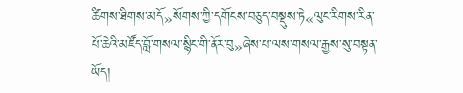ཚིགས་ཐིགས་མདོ»སོགས་ཀྱི་དགོངས་བཅུད་བསྡུས་ཏེ«ལུང་རིགས་རིན་པོ་ཆེའི་མཛོད་བློ་གསལ་སྙིང་གི་ནོར་བུ»ཞེས་པ་ལས་གསལ་རྒྱས་སུ་བསྟན་ཡོད།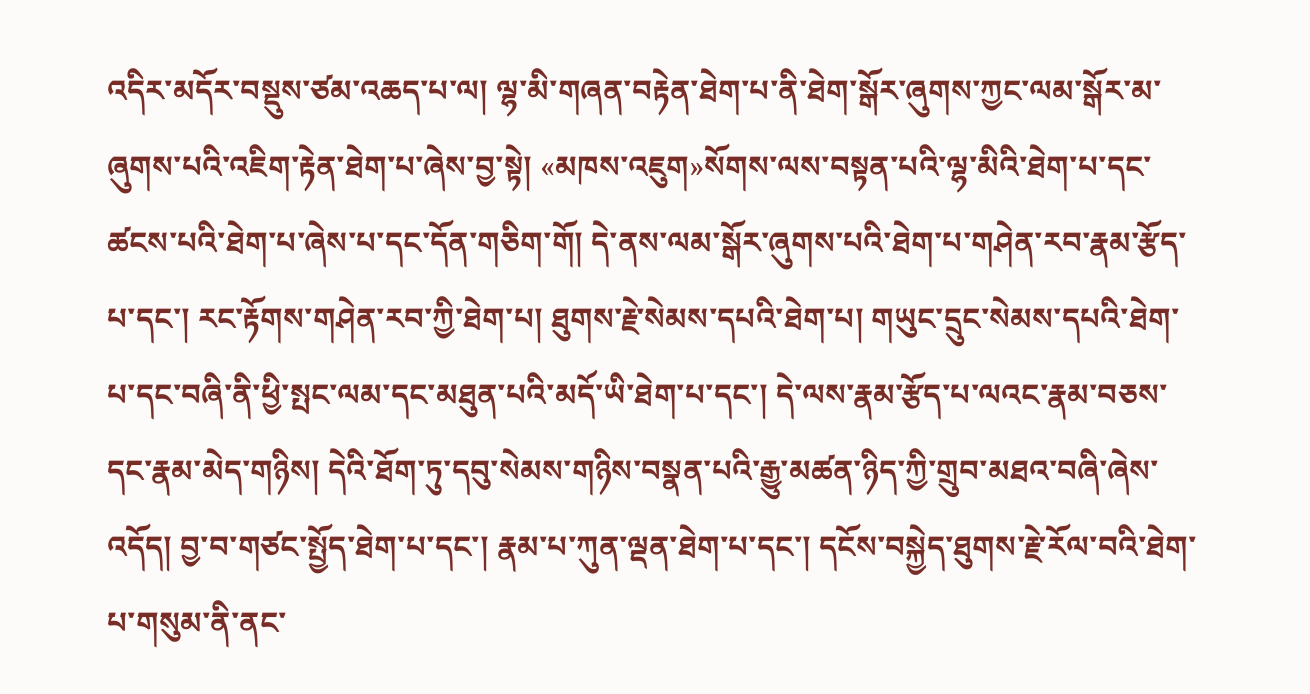འདིར་མདོར་བསྡུས་ཙམ་འཆད་པ་ལ། ལྷ་མི་གཞན་བརྟེན་ཐེག་པ་ནི་ཐེག་སྒོར་ཞུགས་ཀྱང་ལམ་སྒོར་མ་ཞུགས་པའི་འཇིག་རྟེན་ཐེག་པ་ཞེས་བྱ་སྟེ། «མཁས་འཇུག»སོགས་ལས་བསྟན་པའི་ལྷ་མིའི་ཐེག་པ་དང་ཚངས་པའི་ཐེག་པ་ཞེས་པ་དང་དོན་གཅིག་གོ། དེ་ནས་ལམ་སྒོར་ཞུགས་པའི་ཐེག་པ་གཤེན་རབ་རྣམ་རྩོད་པ་དང་། རང་རྟོགས་གཤེན་རབ་ཀྱི་ཐེག་པ། ཐུགས་རྗེ་སེམས་དཔའི་ཐེག་པ། གཡུང་དྲུང་སེམས་དཔའི་ཐེག་པ་དང་བཞི་ནི་ཕྱི་སྤང་ལམ་དང་མཐུན་པའི་མདོ་ཡི་ཐེག་པ་དང་། དེ་ལས་རྣམ་རྩོད་པ་ལའང་རྣམ་བཅས་དང་རྣམ་མེད་གཉིས། དེའི་ཐོག་ཏུ་དབུ་སེམས་གཉིས་བསྣན་པའི་རྒྱུ་མཚན་ཉིད་ཀྱི་གྲུབ་མཐའ་བཞི་ཞེས་འདོད། བྱ་བ་གཙང་སྤྱོད་ཐེག་པ་དང་། རྣམ་པ་ཀུན་ལྡན་ཐེག་པ་དང་། དངོས་བསྐྱེད་ཐུགས་རྗེ་རོལ་བའི་ཐེག་པ་གསུམ་ནི་ནང་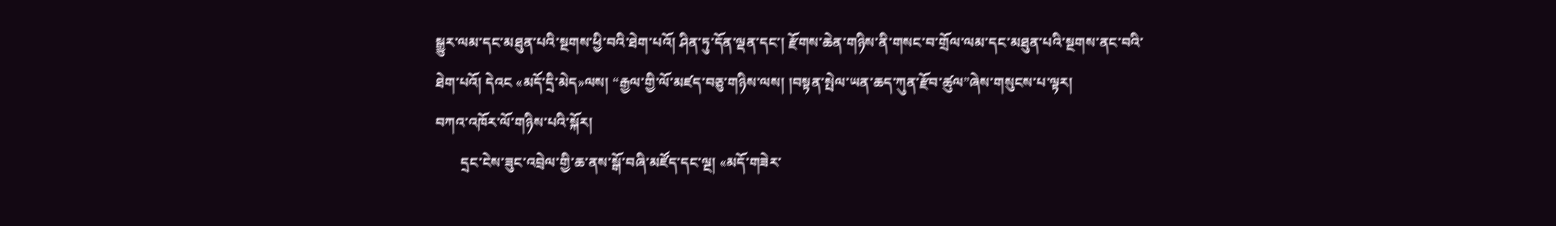སྒྱུར་ལམ་དང་མཐུན་པའི་སྔགས་ཕྱི་བའི་ཐེག་པའོ། ཤིན་ཏུ་དོན་ལྡན་དང་། རྫོགས་ཆེན་གཉིས་ནི་གསང་བ་གྲོལ་ལམ་དང་མཐུན་པའི་སྔགས་ནང་བའི་ ཐེག་པའོ། དེའང «མདོ་དྲི་མེད»ལས། “རྒྱལ་གྱི་ལོ་མཛད་བཅུ་གཉིས་ལས། །བསྟན་སྤེལ་ཡན་ཆད་ཀུན་རྫོབ་ཚུལ”ཞེས་གསུངས་པ་ལྟར།
བཀའ་འཁོར་ལོ་གཉིས་པའི་སྐོར།
       དྲང་ངེས་ཟུང་འབྲེལ་གྱི་ཆ་ནས་སྒོ་བཞི་མཛོད་དང་ལྔ། «མདོ་གཟེར་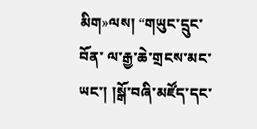མིག»ལས། “གཡུང་དྲུང་བོན་ ལ་རྒྱ་ཆེ་གྲངས་མང་ཡང་། །སྒོ་བཞི་མཛོད་དང་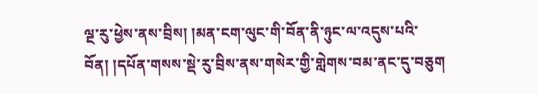ལྔ་རུ་ཕྱེས་ནས་བྲིས། །མན་ངག་ལུང་གི་བོན་ནི་ཉུང་ལ་འདུས་པའི་བོན། །དཔོན་གསས་སྡེ་རུ་བྲིས་ནས་གསེར་གྱི་གླེགས་བམ་ནང་དུ་བཅུག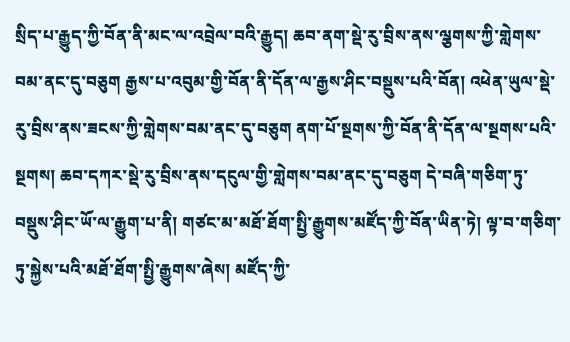སྲིད་པ་རྒྱུད་ཀྱི་བོན་ནི་མང་ལ་འབྲེལ་བའི་རྒྱུད། ཆབ་ནག་སྡེ་རུ་བྲིས་ནས་ལྕགས་ཀྱི་གླེགས་བམ་ནང་དུ་བཅུག རྒྱས་པ་འབུམ་གྱི་བོན་ནི་དོན་ལ་རྒྱས་ཤིང་བསྡུས་པའི་བོན། འཕེན་ཡུལ་སྡེ་རུ་བྲིས་ནས་ཟངས་ཀྱི་གླེགས་བམ་ནང་དུ་བཅུག ནག་པོ་སྔགས་ཀྱི་བོན་ནི་དོན་ལ་སྔགས་པའི་སྔགས། ཆབ་དཀར་སྡེ་རུ་བྲིས་ནས་དངུལ་གྱི་གླེགས་བམ་ནང་དུ་བཅུག དེ་བཞི་གཅིག་ཏུ་བསྡུས་ཤིང་ཡོ་ལ་རྒྱུག་པ་ནི། གཙང་མ་མཐོ་ཐོག་སྤྱི་རྒྱུགས་མཛོད་ཀྱི་བོན་ཡིན་ཏེ། ལྟ་བ་གཅིག་ཏུ་སྐྱེས་པའི་མཐོ་ཐོག་སྤྱི་རྒྱུགས་ཞེས། མཛོད་ཀྱི་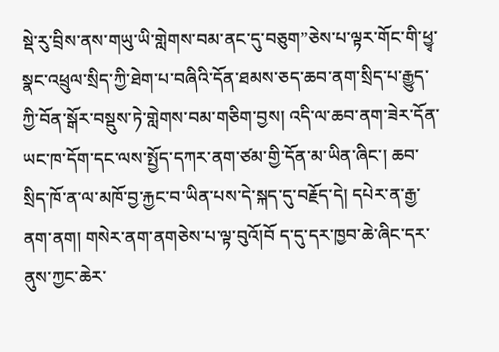སྡེ་རུ་བྲིས་ནས་གཡུ་ཡི་གླེགས་བམ་ནང་དུ་བཅུག”ཅེས་པ་ལྟར་གོང་གི་ཕྱྭ་སྣང་འཕྲུལ་སྲིད་ཀྱི་ཐེག་པ་བཞིའི་དོན་ཐམས་ཅད་ཆབ་ནག་སྲིད་པ་རྒྱུད་ཀྱི་བོན་སྒོར་བསྡུས་ཏེ་གླེགས་བམ་གཅིག་བྱས། འདི་ལ་ཆབ་ནག་ཟེར་དོན་ཡང་ཁ་དོག་དང་ལས་སྤྱོད་དཀར་ནག་ཙམ་གྱི་དོན་མ་ཡིན་ཞིང་། ཆབ་སྲིད་ཁོ་ན་ལ་མཁོ་བྱ་རྐྱང་བ་ཡིན་པས་དེ་སྐད་དུ་བརྗོད་དེ། དཔེར་ན་རྒྱ་ནག་ནག། གསེར་ནག་ནགཅེས་པ་ལྟ་བུའོ།བོ ད་དུ་དར་ཁྱབ་ཆེ་ཞིང་དར་ནུས་ཀྱང་ཆེར་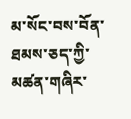མ་སོང་བས་བོན་ཐམས་ཅད་ཀྱི་མཚན་གཞིར་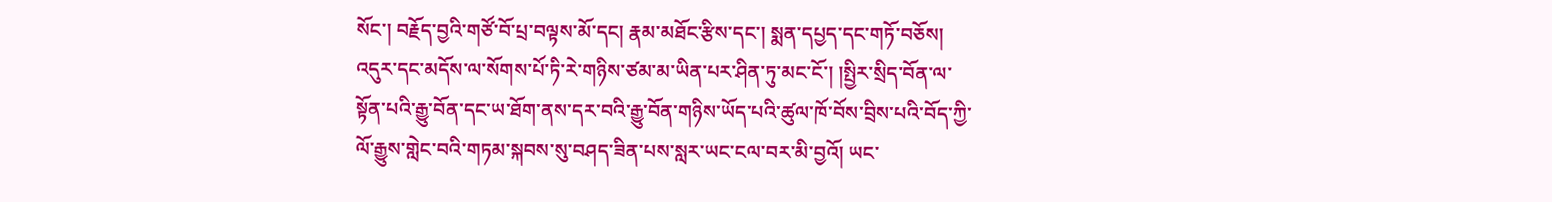སོང་། བརྗོད་བྱའི་གཙོ་བོ་པྲ་བལྟས་མོ་དང། རྣམ་མཐོང་རྩིས་དང་། སྨན་དཔྱད་དང་གཏོ་བཅོས། འདུར་དང་མདོས་ལ་སོགས་པོ་ཏི་རེ་གཉིས་ཙམ་མ་ཡིན་པར་ཤིན་ཏུ་མང་ངོ་། །སྤྱིར་སྲིད་བོན་ལ་སྟོན་པའི་རྒྱུ་བོན་དང་ཡ་ཐོག་ནས་དར་བའི་རྒྱུ་བོན་གཉིས་ཡོད་པའི་ཚུལ་ཁོ་བོས་བྲིས་པའི་བོད་ཀྱི་ལོ་རྒྱུས་གླེང་བའི་གཏམ་སྐབས་སུ་བཤད་ཟིན་པས་སླར་ཡང་ངལ་བར་མི་བྱའོ། ཡང་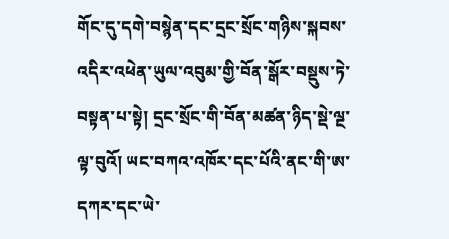གོང་དུ་དགེ་བསྙེན་དང་དྲང་སྲོང་གཉིས་སྐབས་འདིར་འཕེན་ཡུལ་འབུམ་གྱི་བོན་སྒོར་བསྡུས་ཏེ་བསྟན་པ་སྟེ། དྲང་སྲོང་གི་བོན་མཚན་ཉིད་སྡེ་ལྔ་ལྟ་བུའོ། ཡང་བཀའ་འཁོར་དང་པོའི་ནང་གི་ཨ་དཀར་དང་ཡེ་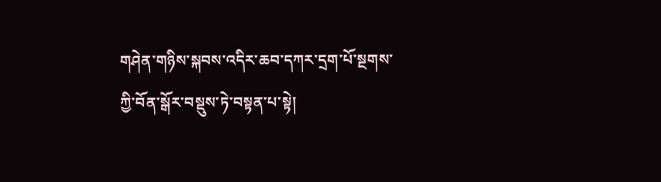གཤེན་གཉིས་སྐབས་འདིར་ཆབ་དཀར་དྲག་པོ་སྔགས་ཀྱི་བོན་སྒོར་བསྡུས་ཏེ་བསྟན་པ་སྟེ།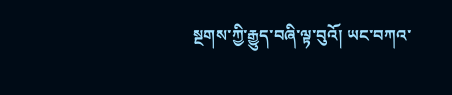སྔགས་ཀྱི་རྒྱུད་བཞི་ལྟ་བུའོ། ཡང་བཀའ་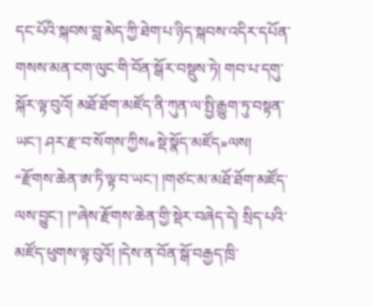དང་པོའི་སྐབས་བླ་མེད་ཀྱི་ཐེག་པ་ཉིད་སྐབས་འདིར་དཔོན་གསས་མན་ངག་ལུང་གི་བོན་སྒོར་བསྡུས་ཏེ། གབ་པ་དགུ་སྐོར་ལྟ་བུའོ། མཐོ་ཐོག་མཛོད་ནི་ཀུན་ལ་སྤྱི་རྒྱུག་ཏུ་བསྟན་ཡང་། ཤར་རྫ་བ་སོགས་ཀྱིས«སྡེ་སྣོད་མཛོད»ལས། “རྫོགས་ཆེན་ཨ་ཏི་ལྟ་བ་ཡང་། །གཙང་མ་མཐོ་ཐོག་མཛོད་ལས་བྱུང་། །”ཞེས་རྫོགས་ཆེན་གྱི་སྡེར་བཞེད་དེ། སྲིད་པའི་མཛོད་ཕུགས་ལྟ་བུའོ། །དེས་ན་བོན་སྒོ་བརྒྱད་ཁྲི་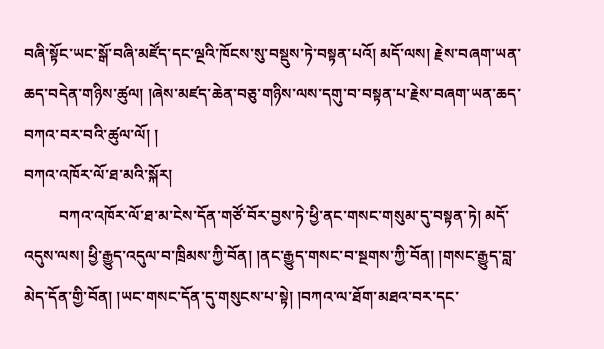བཞི་སྟོང་ཡང་སྒོ་བཞི་མཛོད་དང་ལྔའི་ཁོངས་སུ་བསྡུས་ཏེ་བསྟན་པའོ། མདོ་ལས། རྗེས་བཞག་ཡན་ཆད་བདེན་གཉིས་ཚུལ། །ཞེས་མཛད་ཆེན་བཅུ་གཉིས་ལས་དགུ་བ་བསྟན་པ་རྗེས་བཞག་ཡན་ཆད་བཀའ་བར་བའི་ཚུལ་ལོ། །
བཀའ་འཁོར་ལོ་ཐ་མའི་སྐོར།
         བཀའ་འཁོར་ལོ་ཐ་མ་ངེས་དོན་གཙོ་བོར་བྱས་ཏེ་ཕྱི་ནང་གསང་གསུམ་དུ་བསྟན་ཏེ། མདོ་འདུས་ལས། ཕྱི་རྒྱུད་འདུལ་བ་ཁྲིམས་ཀྱི་བོན། །ནང་རྒྱུད་གསང་བ་སྔགས་ཀྱི་བོན། །གསང་རྒྱུད་བླ་མེད་དོན་གྱི་བོན། །ཡང་གསང་དོན་དུ་གསུངས་པ་སྟེ། །བཀའ་ལ་ཐོག་མཐའ་བར་དང་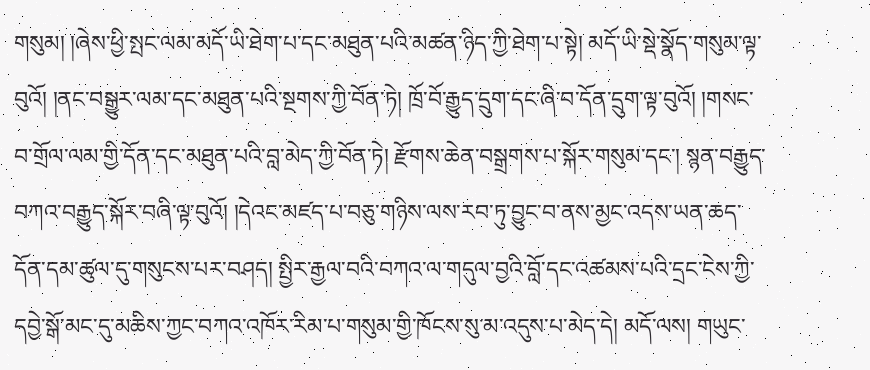གསུམ། །ཞེས་ཕྱི་སྤང་ལམ་མདོ་ཡི་ཐེག་པ་དང་མཐུན་པའི་མཚན་ཉིད་ཀྱི་ཐེག་པ་སྟེ། མདོ་ཡི་སྡེ་སྣོད་གསུམ་ལྟ་བུའོ། །ནང་བསྒྱུར་ལམ་དང་མཐུན་པའི་སྔགས་ཀྱི་བོན་ཏེ། ཁྲོ་བོ་རྒྱུད་དྲུག་དང་ཞི་བ་དོན་དྲུག་ལྟ་བུའོ། །གསང་བ་གྲོལ་ལམ་གྱི་དོན་དང་མཐུན་པའི་བླ་མེད་ཀྱི་བོན་ཏེ། རྫོགས་ཆེན་བསྒྲགས་པ་སྐོར་གསུམ་དང་། སྙན་བརྒྱུད་བཀའ་བརྒྱུད་སྐོར་བཞི་ལྟ་བུའོ། །དེའང་མཛད་པ་བཅུ་གཉིས་ལས་རབ་ཏུ་བྱུང་བ་ནས་མྱང་འདས་ཡན་ཆད་དོན་དམ་ཚུལ་དུ་གསུངས་པར་བཤད། སྤྱིར་རྒྱལ་བའི་བཀའ་ལ་གདུལ་བྱའི་བློ་དང་འཚམས་པའི་དྲང་ངེས་ཀྱི་དབྱེ་སྒོ་མང་དུ་མཆིས་ཀྱང་བཀའ་འཁོར་རིམ་པ་གསུམ་གྱི་ཁོངས་སུ་མ་འདུས་པ་མེད་དེ། མདོ་ལས། གཡུང་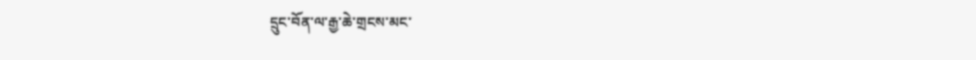དྲུང་བོན་ལ་རྒྱ་ཆེ་གྲངས་མང་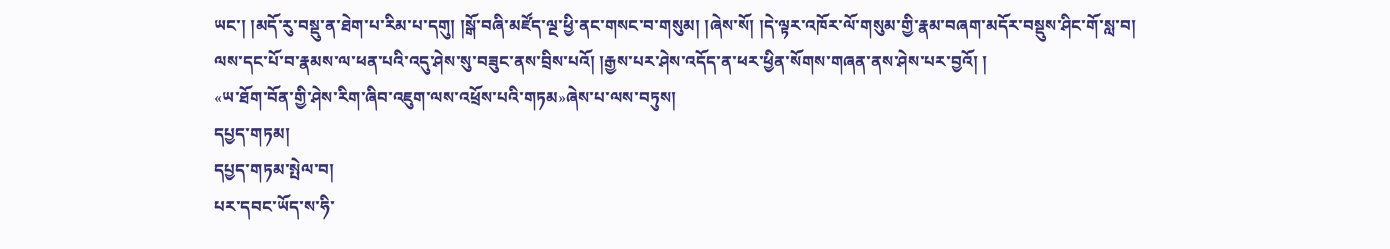ཡང་། །མདོ་རུ་བསྡུ་ན་ཐེག་པ་རིམ་པ་དགུ། །སྒོ་བཞི་མཛོད་ལྔ་ཕྱི་ནང་གསང་བ་གསུམ། །ཞེས་སོ། །དེ་ལྟར་འཁོར་ལོ་གསུམ་གྱི་རྣམ་བཞག་མདོར་བསྡུས་ཤིང་གོ་སླ་བ། ལས་དང་པོ་བ་རྣམས་ལ་ཕན་པའི་འདུ་ཤེས་སུ་བཟུང་ནས་བྲིས་པའོ། །རྒྱས་པར་ཤེས་འདོད་ན་ཕར་ཕྱིན་སོགས་གཞན་ནས་ཤེས་པར་བྱའོ། །
«ཡ་ཐོག་བོན་གྱི་ཤེས་རིག་ཞིབ་འཇུག་ལས་འཕྲོས་པའི་གཏམ»ཞེས་པ་ལས་བཏུས།
དཔྱད་གཏམ།
དཔྱད་གཏམ་སྤེལ་བ།
པར་དབང་ཡོད་ས་ཧི་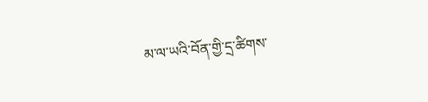མ་ལ་ཡའི་བོན་གྱི་དྲ་ཚིགས་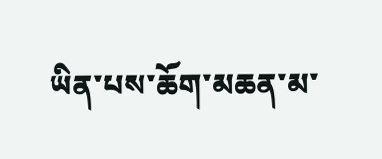ཡིན་པས་ཆོག་མཆན་མ་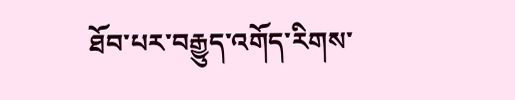ཐོབ་པར་བརྒྱུད་འགོད་རིགས་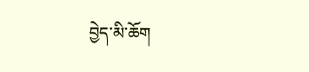བྱེད་མི་ཆོག